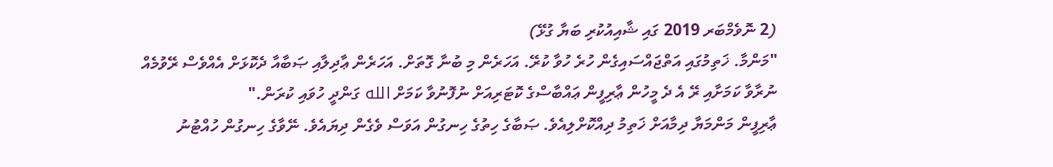(2 ނޮވެމްބަރ 2019 ގައި ޝާއިއުކުރި ބަޔާ ގުޅޭ)
"މަންމާ. ޚަތިމުގައި އަތްޖައްސައިގެން ހުރެ ހުވާ ކުރޭ. އަހަރެން މި ބުނާ ގޮތަށް. އަހަރެން ޢާދިލާއި ޞަބާއާ ދެކޮޅަށް އެއްވެސް ރޭވުމެއް ނުރާވާ ކަމަށާއި ރޭ އެ ދެ މީހުން ޢާރިފީން ޢައްބާސްގެ ކޮޓަރިއަށް ނުފޮނުވާ ކަމަށް الله ގަންދީ ހުވައި ކުރަން."
ޢާރިފީން މަންމަޔާ ދިމާއަށް ޚަތިމު ދިއްކޮށްލިއެވެ. ޞަބާގެ ހިތުގެ ހިނގުން އަވަސް ވެގެން ދިޔައެވެ. ނޭވާގެ ހިނގުން ހުއްޓުނު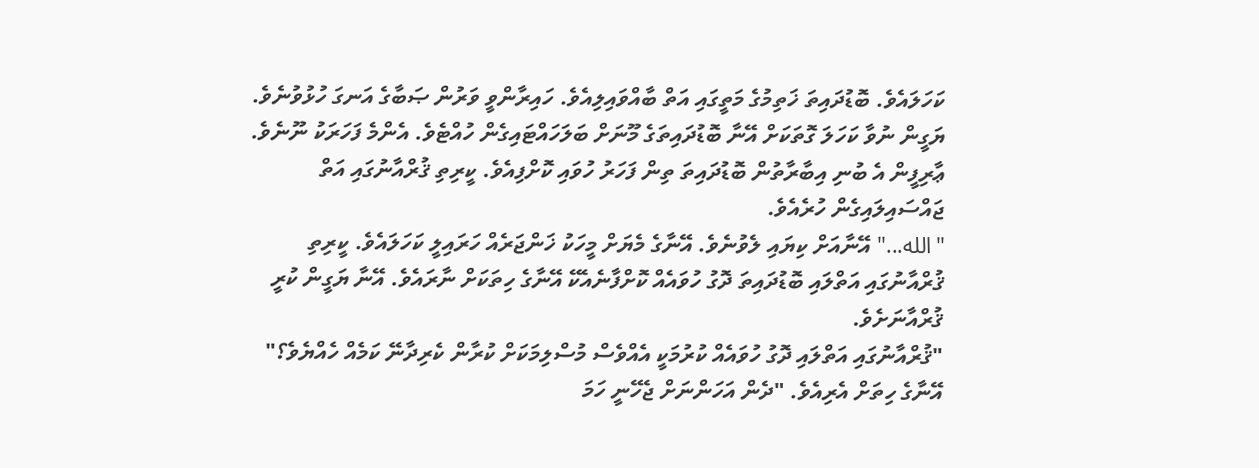ކަހަލައެވެ. ބޮޑުދައިތަ ޚަތިމުގެ މަތީގައި އަތް ބާއްވައިލިއެވެ. ހައިރާންވީ ވަރުން ޞަބާގެ އަނގަ ހުޅުވުނެވެ. ޔަގީން ނުވާ ކަހަލަ ގޮތަކަށް އޭނާ ބޮޑުދައިތަގެ މޫނަށް ބަލަހައްޓައިގެން ހުއްޓެވެ. އެންމެ ފަހަރަކު ނޫނެވެ. ޢާރިފީން އެ ބުނި އިބާރާތުން ބޮޑުދައިތަ ތިން ފަހަރު ހުވައި ކޮށްފިއެވެ. ކީރިތި ޤުރްއާނުގައި އަތް ޖައްސައިލައިގެން ހުރެއެވެ.
"الله..." އޭނާއަށް ކިޔައި ލެވުނެވެ. އޭނާގެ މެޔަށް މީހަކު ޚަންޖަރެއް ހަރައިލީ ކަހަލައެވެ. ކީރިތި ޤުރްއާނުގައި އަތްލައި ބޮޑުދައިތަ ދޮގު ހުވައެއް ކޮށްފާނެއެކޭ އޭނާގެ ހިތަކަށް ނާރައެވެ. އޭނާ ޔަގީން ކުރީ ޤުރްއާނަށެވެ.
"ޤުރްއާނުގައި އަތްލައި ދޮގު ހުވައެއް ކުރުމަކީ އެއްވެސް މުސްލިމަކަށް ކުރާން ކެރިދާނޭ ކަމެއް ހެއްޔެވެ؟" އޭނާގެ ހިތަށް އެރިއެވެ. "ދެން އަހަންނަށް ޖެހޭނީ ހަމަ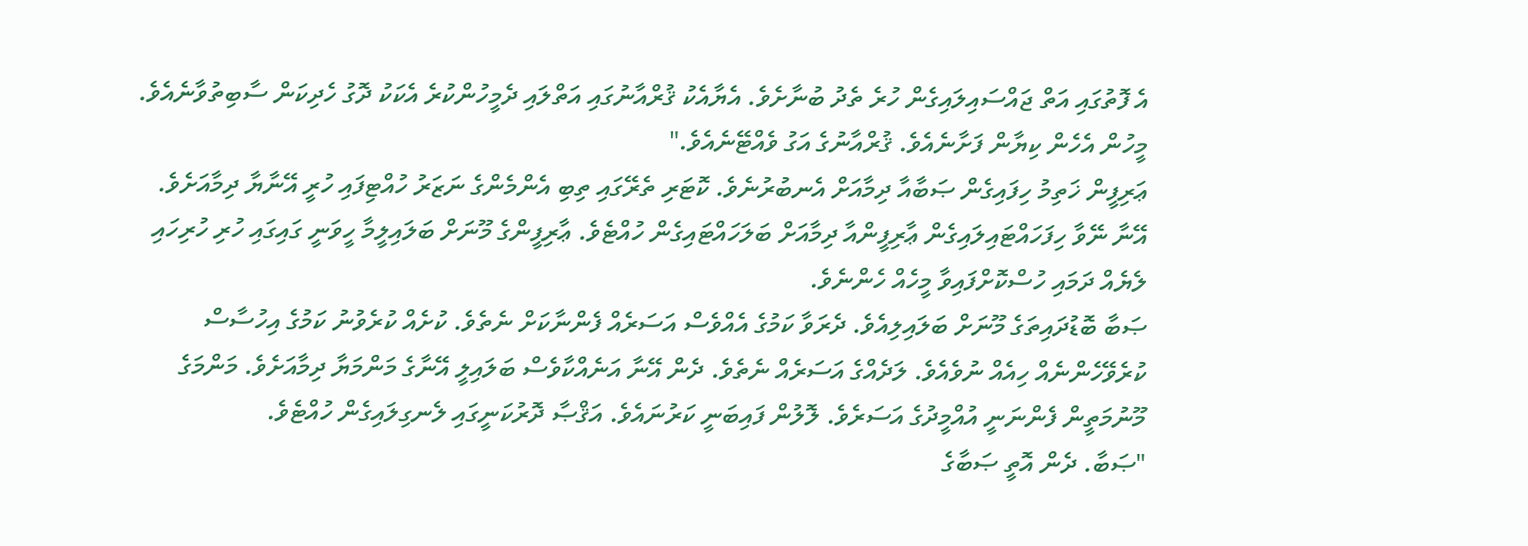އެ ފޮތުގައި އަތް ޖައްސައިލައިގެން ހުރެ ތެދު ބުނާށެވެ. އެޔާއެކު ޤުރްއާނުގައި އަތްލައި ދެމީހުންކުރެ އެކަކު ދޮގު ހެދިކަން ސާބިތުވާނެއެވެ. މީހުން އެހެން ކިޔާން ފަށާނެއެވެ. ޤުރްއާނުގެ އަގު ވެއްޓޭނެއެވެ."
ޢަރިފީން ޚަތިމު ހިފައިގެން ޞަބާއާ ދިމާއަށް އެނބުރުނެވެ. ކޮޓަރި ތެރޭގައި ތިބި އެންމެންގެ ނަޒަރު ހުއްޓިފައި ހުރީ އޭނާޔާ ދިމާއަށެވެ. އޭނާ ނޭވާ ހިފަހައްޓައިލައިގެން ޢާރިފީންއާ ދިމާއަށް ބަލަހައްޓައިގެން ހުއްޓެވެ. ޢާރިފީންގެ މޫނަށް ބަލައިލީމާ ހީވަނީ ގައިގައި ހުރި ހުރިހައި ލެޔެއް ދަމައި ހުސްކޮށްފައިވާ މީހެއް ހެންނެވެ.
ޞަބާ ބޮޑުދައިތަގެ މޫނަށް ބަލައިލިއެވެ. ދެރަވާ ކަމުގެ އެއްވެސް އަސަރެއް ފެންނާކަށް ނެތެވެ. ކުށެއް ކުރެވުނު ކަމުގެ އިހުސާސް ކުރެވޭހެންނެއް ހިއެއް ނުވެއެވެ. ލަދެއްގެ އަސަރެއް ނެތެވެ. ދެން އޭނާ އަނެއްކާވެސް ބަލައިލީ އޭނާގެ މަންމަޔާ ދިމާއަށެވެ. މަންމަގެ މޫނުމަތީން ފެންނަނީ އުއްމީދުގެ އަސަރެވެ. ލޮލުން ފައިބަނީ ކަރުނައެވެ. އަޤްޞާ ދޮރުކަނީގައި ލެނގިލައިގެން ހުއްޓެވެ.
"ޞަބާ. ދެން އޮތީ ޞަބާގެ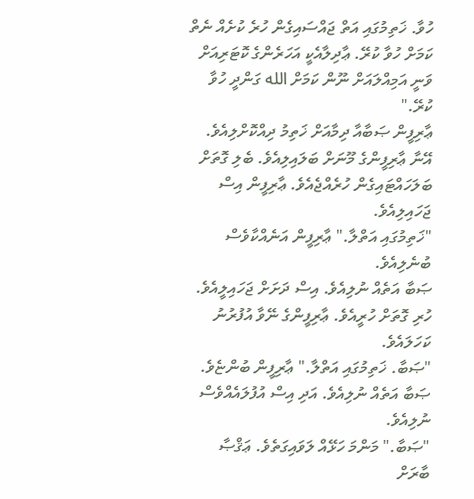ހުވާ. ޚަތިމުގައި އަތް ޖައްސައިގެން ހުރެ ކުށެއް ނެތް ކަމަށް ހުވާ ކުރޭ. ޢާދިލާއެކީ އަހަރެންގެ ކޮޓަރިއަށް ވަނީ އަމިއްލައަށް ނޫން ކަމަށް الله ގަންދީ ހުވާ ކުރޭ."
ޢާރިފީން ޞަބާއާ ދިމާއަށް ޚަތިމު ދިއްކޮށްލިއެވެ. އޭނާ ޢާރިފީންގެ މޫނަށް ބަލައިލިއެވެ. ބެލި ގޮތަށް ބަލަހައްޓައިގެން ހުރެއްޖެއެވެ. ޢާރިފީން އިސް ޖަހައިލިއެވެ.
"ޚަތިމުގައި އަތްލާ." ޢާރިފީން އަނެއްކާވެސް ބުނެލިއެވެ.
ޞަބާ އަތެއް ނުލިއެވެ. އިސް ދަށަށް ޖަހައިލީއެވެ. ހުރި ގޮތަށް ހުރީއެވެ. ޢާރިފީންގެ ނޭވާ އުފުރުނު ކަހަލައެވެ.
"ޞަބާ. ޚަތިމުގައި އަތްލާ." ޢާރިފީން ބުންޏެވެ. ޞަބާ އަތެއް ނުލިއެވެ. އަދި އިސް އުފުލައެއްވެސް ނުލިއެވެ.
"ޞަބާ." މަންމަ ހަޅޭއް ލަވައިގަތެވެ. ޢަޤްޞާ ބާރަށް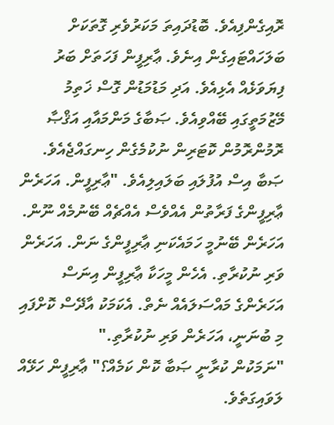ރޮއިގެންފިއެވެ. ބޮޑުދައިތަ މަކަރުވެރި ގޮތަކަށް ބަލަހައްޓައިގެން އިނެވެ. ޢާރިފީން ފަހަތަށް ބަރު ފިޔަވަޅެއް އެޅިއެވެ. އަދި މަޑުމަޑުން ގޮސް ޚަތިމު މޭޒުމަތީގައި ބޭއްވިއެވެ. ޞަބާގެ މަންމައާއި އަޤްޞާ ރޮމުންރޮމުން ކޮޓަރިން ނުކުމެގެން ހިނގައްޖެއެވެ.
ޞަބާ އިސް އުފުލައި ބަލައިލިއެވެ. "ޢާރިފީން. އަހަރެން ޢާރިފީންގެ ފަރާތުން އެއްވެސް އެއްޗެއް ބޭނުމެއް ނޫން. އަހަރެން ބޭނުމީ ހަމައެކަނި ޢާރިފީންގެ ނަން. އަހަރެން ވަރި ނުކުރާތި. އެހެން މީހަކާ ޢާރިފީން އިނަސް އަހަރެންގެ މައްސަލައެއް ނެތް. އެކަމަކު އާދޭސް ކޮށްފައި މި ބުނަނީ، އަހަރެން ވަރި ނުކުރާތި."
"ނަމަކުން ކުރާނީ ޞަބާ ކޮން ކަމެއް؟" ޢާރިފީން ހަޅޭއް ލަވައިގަތެވެ.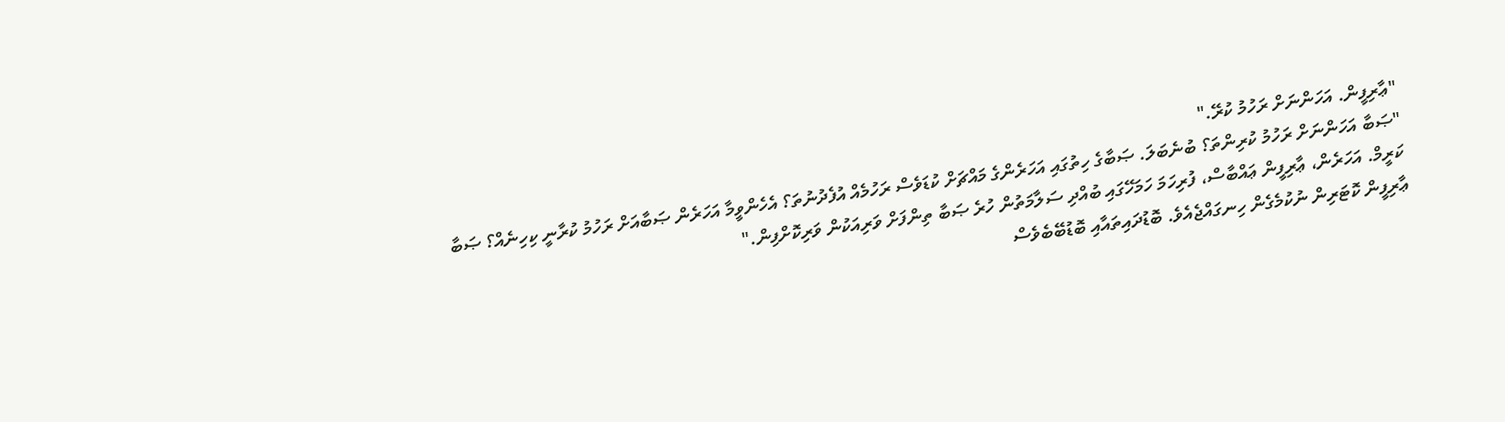"ޢާރިފީން. އަހަންނަށް ރަހުމު ކުރޭ."
"ޞަބާ އަހަންނަށް ރަހުމު ކުރިންތަ؟ ބުނެބަލަ. ޞަބާގެ ހިތުގައި އަހަރެންގެ މައްޗަށް ކުޑަވެސް ރަހުމެއް އުފެދުނުތަ؟ އެހެންވީމާ އަހަރެން ޞަބާއަށް ރަހުމު ކުރާނީ ކިހިނެއް؟ ޞަބާ ކަރީމް. އަހަރެން، ޢާރިފީން ޢައްބާސް، ފުރިހަމަ ހަމަހޭގައި ބުއްދި ސަލާމަތުން ހުރެ ޞަބާ ތިންފަށް ވަރިއަކުން ވަރިކޮށްފިން."
ޢާރިފީން ކޮޓަރިން ނުކުމެގެން ހިނގައްޖެއެވެ. ބޮޑުދައިތައާއި ބޮޑުބޭބެވެސް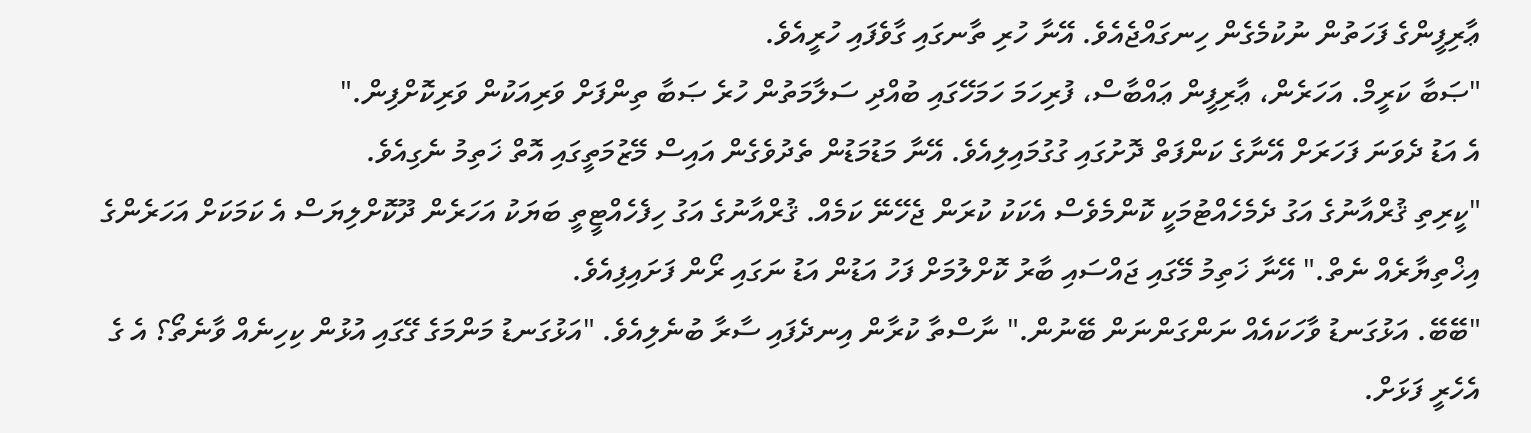ޢާރިފީންގެ ފަހަތުން ނުކުމެގެން ހިނގައްޖެއެވެ. އޭނާ ހުރި ތާނގައި ގާވެފައި ހުރީއެވެ.
"ޞަބާ ކަރީމް. އަހަރެން، ޢާރިފީން ޢައްބާސް، ފުރިހަމަ ހަމަހޭގައި ބުއްދި ސަލާމަތުން ހުރެ ޞަބާ ތިންފަށް ވަރިއަކުން ވަރިކޮށްފިން."
އެ އަޑު ދެވަނަ ފަހަރަށް އޭނާގެ ކަންފަތް ދޮށުގައި ގުގުމައިލިއެވެ. އޭނާ މަޑުމަޑުން ތެދުވެގެން އައިސް މޭޒުމަތީގައި އޮތް ޚަތިމު ނެގިއެވެ.
"ކީރިތި ޤުރްއާނުގެ އަގު ދެމެހެއްޓުމަކީ ކޮންމެވެސް އެކަކު ކުރަން ޖެހޭނޭ ކަމެއް. ޤުރްއާނުގެ އަގު ހިފެހެއްޓީތީ ބަޔަކު އަހަރެން ދޫކޮށްލިޔަސް އެ ކަމަކަށް އަހަރެންގެ އިޚްތިޔާރެއް ނެތް." އޭނާ ޚަތިމު މޭގައި ޖައްސައި ބާރު ކޮށްލުމަށް ފަހު އަޑުން އަޑު ނަގައި ރޯން ފަށައިފިއެވެ.
"ބޭބޭ. އަޅުގަނޑު ވާހަކައެއް ނަންގަންނަން ބޭނުން." ނާސްތާ ކުރާން އިނދެފައި ސާރާ ބުނެލިއެވެ. "އަޅުގަނޑު މަންމަގެ ގޭގައި އުޅުން ކިހިނެއް ވާނެތޯ؟ އެ ގެ އެހެރީ ފަޅަށް.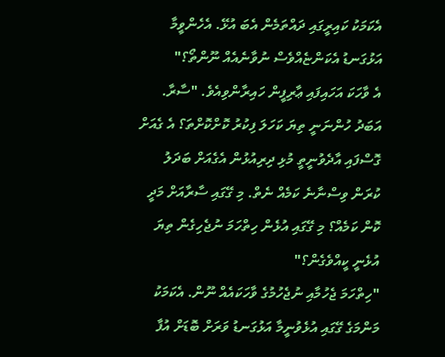އެކަމަކު ކައިރީގައި ދައްތަމެން އެބަ އުޅޭ. އެހެންވީމާ އަޅުގަނޑު އެކަންޏެއްވެސް ނުވާނެއެއް ނޫންތޯ؟"
އެ ވާހަކަ އަހައިފައި ޢާރިފީން ހައިރާންވިއެވެ. "ސާރާ. އަބަދު ހުންނަނީ ތިޔަ ކަހަލަ ފިކުރު ކޮށްކޮށްތަ؟ އެ ގެއަށް ގޮސްފައި އާދެވުނީތީ މުޅި ދިރިއުޅުން އެގެއަށް ބަދަލު ކުރަން ވިސްނާނެ ކަމެއް ނެތް. މި ގޭގައި ސާރާއަށް މަދީ ކޮން ކަމެއް؟ މި ގޭގައި އުޅެން ހިތްހަމަ ނުޖެހިގެން ތިޔަ އުޅެނީ ކީއްވެގެން؟"
"ހިތްހަމަ ޖެހުމާއި ނުޖެހުމުގެ ވާހަކައެއް ނޫން. އެކަމަކު މަންމަގެ ގޭގައި އުޅެވުނީމާ އަޅުގަނޑު ވަރަށް ބޮޑަށް އުފާ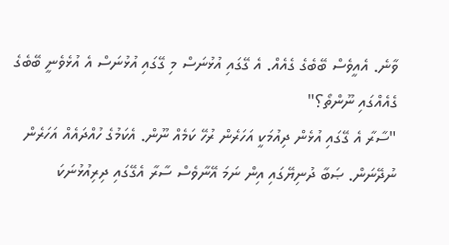ވާނެ. އެއީވެސް ބޭބެގެ ގެއެއް. އެ ގޭގައި އުޅުނަސް މި ގޭގައި އުޅުނަސް އެ އުޅެވެނީ ބޭބެގެ ގެއެއްގައި ނޫންތޯ؟"
"ސާރާ އެ ގޭގައި އުޅެން ދިއުމަކީ އަހަރެން ރުހޭ ކަމެއް ނޫން. އެކަމުގެ ހުއްދައެއް އަހަރެން ނުދޭނަން. ޞަބާ ދުނިޔޭގައި އިން ނަމަ އޭނާވެސް ސާރާ އެގޭގައި ދިރިއުޅުނަކަ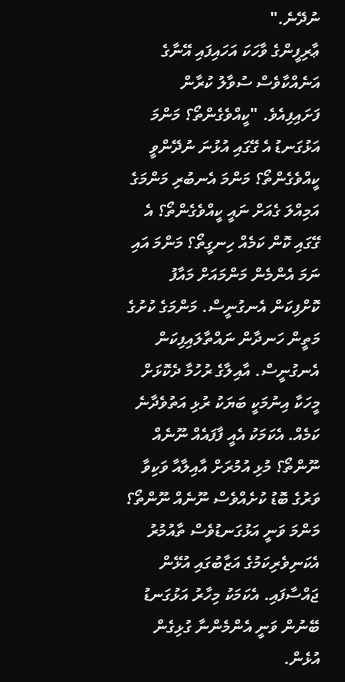ނުދޭނެ."
ޢާރިފީންގެ ވާހަކަ އަހައިފައި އޭނާގެ އަނެއްކާވެސް ސުވާލު ކުރާން ފަށައިފިއެވެ. "ކީއްވެގެންތޯ؟ މަންމަ އަޅުގަނޑު އެ ގޭގައި އުޅުނަ ނުދޭންވީ ކީއްވެގެންތޯ؟ މަންމަ އެނބުރި މަންމަގެ އަމިއްލަ ގެއަށް ނައީ ކީއްވެގެންތޯ؟ އެ ގޭގައި ކޮން ކަމެއް ހިނގީތޯ؟ މަންމަ އައި ނަމަ އެންމެން މަންމައަށް މައާފު ކޮށްފިކަން އެނގުނީސް. މަންމަގެ ކުށުގެ މަތީން ހަނދާން ނައްތާލައިފިކަން އެނގުނީސް. އާއިލާގެ ރުހުމާ ދެކޮޅަށް މީހަކާ އިނުމަކީ ބަޔަކު ރުޅި އަތުވެދާނެ ކަމެއް. އެކަމަކު އެއީ ފާފައެއް ނޫނެއް ނޫންތޯ؟ މުޅި އުމުރަށް އާއިލާއާ ވަކިވާ ވަރުގެ ބޮޑު ކުށެއްވެސް ނޫނެއް ނޫންތޯ؟ މަންމަ ވަނީ އަޅުގަނޑުވެސް ތާއުމުރު އެކަނިވެރިކަމުގެ އަޒާބުގައި އުޅޭން ޖައްސާފައި. އެކަމަކު މިހާރު އަޅުގަނޑު ބޭނުން ވަނީ އެންމެންނާ ގުޅިގެން އުޅެން.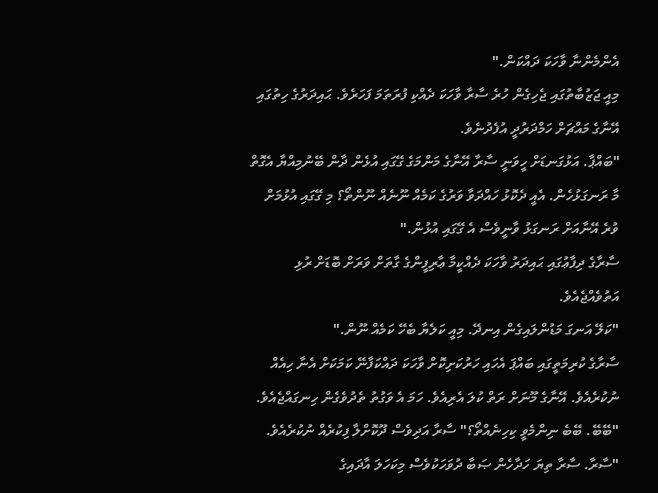އެންމެންނާ ވާހަކަ ދައްކަން."
މިއީ ޖަޒުބާތުގައި ޖެހިގެން ހުރެ ސާރާ ވާހަކަ ދެއްކި ފުރަތަމަ ފަހަރެވެ. ޙައިދަރުގެ ހިތުގައި އޭނާގެ މައްޗަށް ހަމްދަރުދީ އުފެދުނެވެ.
"ބައްޕާ. އަޅުގަނޑަށް ހީވަނީ ސާރާ އޭނާގެ މަންމަގެ ގޭގައި އުޅެން ދާން ބޭނުމިއްޔާ އެގޮތް މާ ރަނގަޅުހެން. އެއީ ދެކޮޅު ހައްދަވާ ވަރުގެ ކަމެއް ނޫނެއް ނޫންތޯ؟ މި ގޭގައި އުޅުމަށް ވުރެ އޭނާއަށް ރަނގަޅު ވާނީވެސް އެ ގޭގައި އުޅުން."
ސާރާގެ ދިފާޢުގައި ޙައިދަރު ވާހަކަ ދެއްކީމާ ޢާރިފީންގެ ގާތަށް ވަރަށް ބޮޑަށް ރުޅި އަތުވެއްޖެއެވެ.
"ކަލޭ އަނގަ މަޑުންލައިގެން އިނދޭ. މިއީ ކަލެޔާ ބެހޭ ކަމެއް ނޫން."
ސާރާގެ ކުރިމަތީގައި ބައްޕަ އެހައި ހަރުކަށިކޮށް ވާހަކަ ދައްކަފާނޭ ކަމަކަށް އެނާ ހިއެއް ނުކުރެއެވެ. އޭނާގެ މޫނަށް ރަތް ކުލަ އެރިއެވެ. ހަމަ އެ ވަގުތު ތެދުވެގެން ހިނގައްޖެއެވެ.
"ބޭބޭ. ބޭބެ ނިންމެވީ ކިހިނެއްތޯ؟" ސާރާ އަދިވެސް ދޫކޮށްލާ ފިކުރެއް ނުކުރެއެވެ.
"ސާރާ. ސާރާ ތިޔަ ހަދާހެން ޞަބާ ދުވަހަކުވެސް މިކަހަލަ އާދައިގެ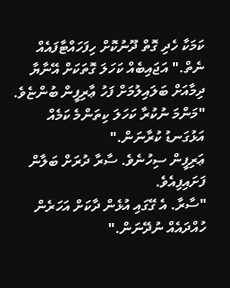ކަމަކާ ހެދި ގޮތް ދޫނުކޮށް ހިފަހައްޓާފައެއް ނެތް." އަޖައިބެއް ކަހަލަ ގޮތަކަށް އޭނާޔާ ދިމާއަށް ބަލައިލުމަށް ފަހު ޢާރިފީން ބުންޏެވެ.
"މަންމަ ނުކުރާ ކަހަލަ ކިތަންމެ ކަމެއް އަޅުގަނޑު ކުރާނަން."
ޢަރިފީން ސިހުނެވެ. ސާރާ ދުރަށް ބަލާން ފަށައިފިއެވެ.
"ސާރާ. އެ ގޭގައި އުޅެން ދާކަށް އަހަރެން ހުއްދައެއް ނުދޭނަން."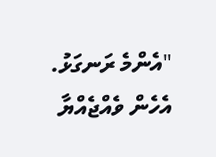"އެންމެ ރަނގަޅު. އެހެން ވެއްޖެއްޔާ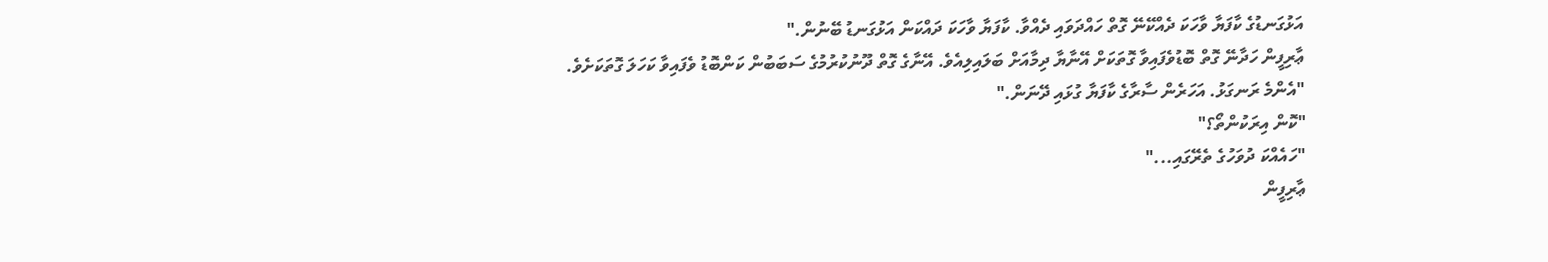އަޅުގަނޑުގެ ކާފަޔާ ވާހަކަ ދެއްކޭނޭ ގޮތް ހައްދަވައި ދެއްވާ. ކާފަޔާ ވާހަކަ ދައްކަން އަޅުގަނޑު ބޭނުން."
ޢާރިފީން ހަދާނޭ ގޮތް ބޮޑުވެފައިވާ ގޮތަކަށް އޭނާޔާ ދިމާއަށް ބަލައިލިއެވެ. އޭނާގެ ގޮތް ދޫނުކުރުމުގެ ސަބަބުން ކަންބޮޑު ވެފައިވާ ކަހަލަ ގޮތަކަށެވެ.
"އެންމެ ރަނގަޅު. އަހަރެން ސާރާގެ ކާފަޔާ ގުޅައި ދޭނަން."
"ކޮން އިރަކުންތޯ؟"
"ހައެއްކަ ދުވަހުގެ ތެރޭގައި..."
ޢާރިފީން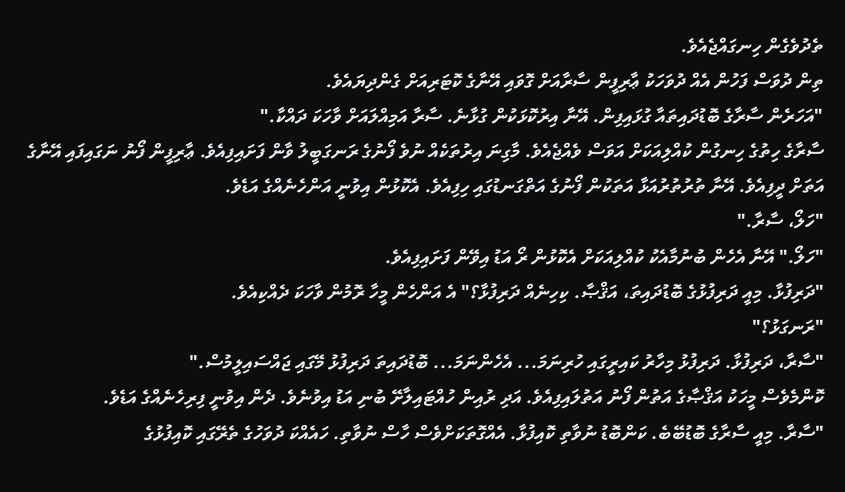ތެދުވެގެން ހިނގައްޖެއެވެ.
ތިން ދުވަސް ފަހުން އެއް ދުވަހަކު ޢާރިފީން ސާރާއަށް ގޮވައި އޭނާގެ ކޮޓަރިއަށް ގެންދިޔައެވެ.
"އަހަރެން ސާރާގެ ބޮޑުދައިތައާ ގުޅައިފިން. އޭނާ އިރުކޮޅަކުން ގުޅާނެ. ސާރާ އަމިއްލައަށް ވާހަކަ ދައްކާ."
ސާރާގެ ހިތުގެ ހިނގުން ކުއްލިއަކަށް އަވަސް ވެއްޖެއެވެ. މާގިނަ އިރުތަކެއް ނުވެ ފޯނުގެ ރަނގަބީލު ވާން ފަށައިފިއެވެ. ޢާރިފީން ފޯނު ނަގައިފައި އޭނާގެ އަތަށް ދީފިއެވެ. އޭނާ ތުރުތުރުއަޅާ އަތަކުން ފޯނުގެ އަތްގަނޑުގައި ހިފިއެވެ. އެކޮޅުން އިވުނީ އަންހެނެއްގެ އަޑެވެ.
"ހަލޯ، ސާރާ."
"ހަލޯ." އޭނާ އެހެން ބުނުމާއެކު ކުއްލިއަކަށް އެކޮޅުން ރޯ އަޑު އިވޭން ފަށައިފިއެވެ.
"ދަރިފުޅާ. މިއީ ދަރިފުޅުގެ ބޮޑުދައިތަ، އަޤްޞާ. ކިހިނެއް ދަރިފުޅާ؟" އެ އަންހެން މީހާ ރޮމުން ވާހަކަ ދެއްކިއެވެ.
"ރަނގަޅު؟"
"ސާރާ، ދަރިފުޅާ. ދަރިފުޅު މިހާރު ކައިރީގައި ހުރިނަމަ... އެހެންނަމަ... ބޮޑުދައިތަ ދަރިފުޅު މޭގައި ޖައްސައިލީމުސް."
ކޮންމެވެސް މީހަކު އަޤްޞާގެ އަތުން ފޯނު އަތުލައިފިއެވެ. އަދި ރުއިން ހުއްޓައިލާށޭ ބުނި އަޑު އިވުނެވެ. ދެން އިވުނީ ފިރިހެނެއްގެ އަޑެވެ.
"ސާރާ. މިއީ ސާރާގެ ބޮޑުބޭބެ. ކަންބޮޑު ނުވާތި ކޮއިފުޅާ. އެއްގޮތަކަށްވެސް ހާސް ނުވާތި. ހައެއްކަ ދުވަހުގެ ތެރޭގައި ކޮއިފުޅުގެ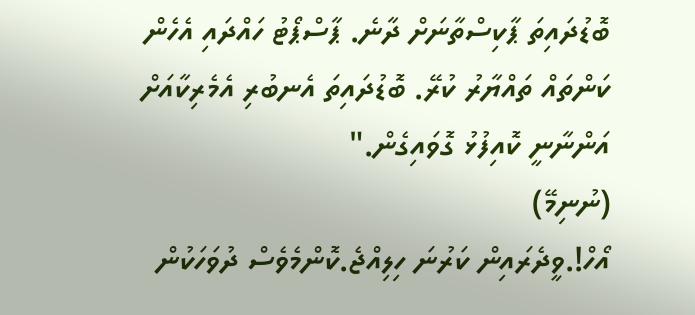ބޮޑުދައިތަ ޕާކިސްތާނަށް ދާނެ. ޕާސްޕޯޓު ހައްދައި އެހެން ކަންތައް ތައްޔާރު ކުރޭ. ބޮޑުދައިތަ އެނބުރި އެމެރިކާއަށް އަންނާނީ ކޮއިފުޅު ގޮވައިގެން."
(ނުނިމޭ)
އޯހް!.ވީދެރައިން ކަރުނަ ހިލިއްޖެ.ކޮންމެވެސް ދުވަހަކުން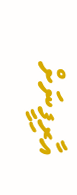އާރިފީނަށް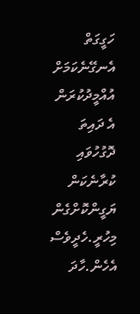ހަގީގަތް އެނގޭނެކަމަށް އުއްމީދުކުރަން
އެ ދައިތަ ދޮގުހުވައި ކުރާނެކަން ޔަގީންކޮށްގެން މިހުރީ.ހެދީވެސް އެހެން.ހާދަ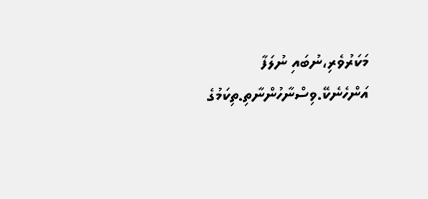މަކަރުވެރި،ނުބައި ނުލަފާ އަންހެނެކޭ.ވިސްނާހުންނާތި.ތިކަމުގެ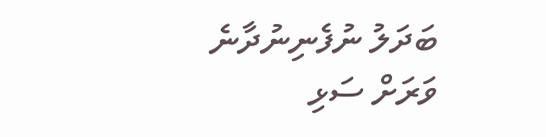ބަދަލު ނުފެނިނުދާނެ
ވަރަށް ސަޅި